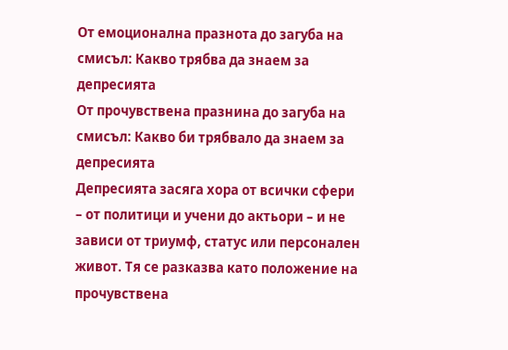От емоционална празнота до загуба на смисъл: Какво трябва да знаем за депресията
От прочувствена празнина до загуба на смисъл: Какво би трябвало да знаем за депресията
Депресията засяга хора от всички сфери – от политици и учени до актьори – и не зависи от триумф, статус или персонален живот. Тя се разказва като положение на прочувствена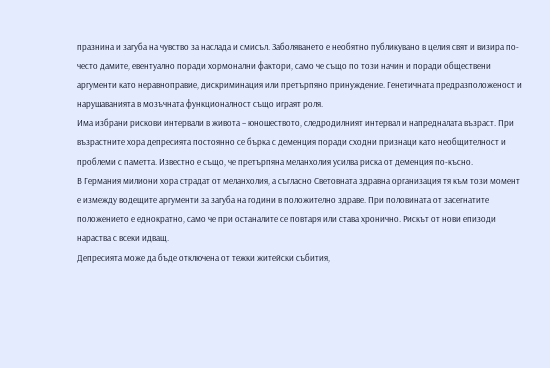празнина и загуба на чувство за наслада и смисъл. Заболяването е необятно публикувано в целия свят и визира по-често дамите, евентуално поради хормонални фактори, само че също по този начин и поради обществени аргументи като неравноправие, дискриминация или претърпяно принуждение. Генетичната предразположеност и нарушаванията в мозъчната функционалност също играят роля.
Има избрани рискови интервали в живота – юношеството, следродилният интервал и напредналата възраст. При възрастните хора депресията постоянно се бърка с деменция поради сходни признаци като необщителност и проблеми с паметта. Известно е също, че претърпяна меланхолия усилва риска от деменция по-късно.
В Германия милиони хора страдат от меланхолия, а съгласно Световната здравна организация тя към този момент е измежду водещите аргументи за загуба на години в положително здраве. При половината от засегнатите положението е еднократно, само че при останалите се повтаря или става хронично. Рискът от нови епизоди нараства с всеки идващ.
Депресията може да бъде отключена от тежки житейски събития,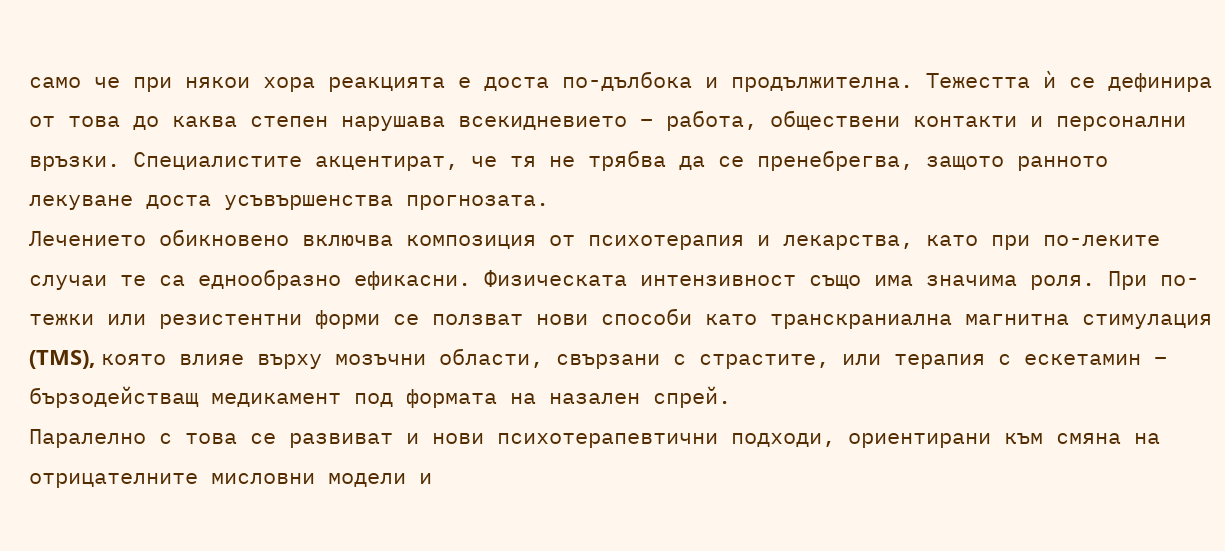само че при някои хора реакцията е доста по-дълбока и продължителна. Тежестта ѝ се дефинира от това до каква степен нарушава всекидневието – работа, обществени контакти и персонални връзки. Специалистите акцентират, че тя не трябва да се пренебрегва, защото ранното лекуване доста усъвършенства прогнозата.
Лечението обикновено включва композиция от психотерапия и лекарства, като при по-леките случаи те са еднообразно ефикасни. Физическата интензивност също има значима роля. При по-тежки или резистентни форми се ползват нови способи като транскраниална магнитна стимулация (TMS), която влияе върху мозъчни области, свързани с страстите, или терапия с ескетамин – бързодействащ медикамент под формата на назален спрей.
Паралелно с това се развиват и нови психотерапевтични подходи, ориентирани към смяна на отрицателните мисловни модели и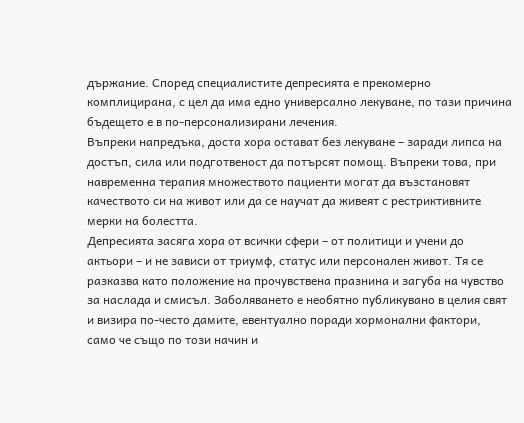държание. Според специалистите депресията е прекомерно комплицирана, с цел да има едно универсално лекуване, по тази причина бъдещето е в по-персонализирани лечения.
Въпреки напредъка, доста хора остават без лекуване – заради липса на достъп, сила или подготвеност да потърсят помощ. Въпреки това, при навременна терапия множеството пациенти могат да възстановят качеството си на живот или да се научат да живеят с рестриктивните мерки на болестта.
Депресията засяга хора от всички сфери – от политици и учени до актьори – и не зависи от триумф, статус или персонален живот. Тя се разказва като положение на прочувствена празнина и загуба на чувство за наслада и смисъл. Заболяването е необятно публикувано в целия свят и визира по-често дамите, евентуално поради хормонални фактори, само че също по този начин и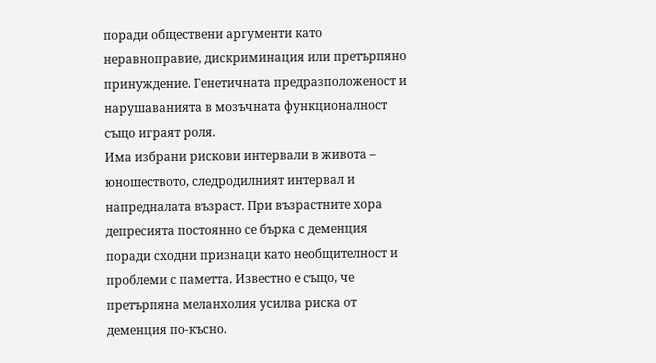поради обществени аргументи като неравноправие, дискриминация или претърпяно принуждение. Генетичната предразположеност и нарушаванията в мозъчната функционалност също играят роля.
Има избрани рискови интервали в живота – юношеството, следродилният интервал и напредналата възраст. При възрастните хора депресията постоянно се бърка с деменция поради сходни признаци като необщителност и проблеми с паметта. Известно е също, че претърпяна меланхолия усилва риска от деменция по-късно.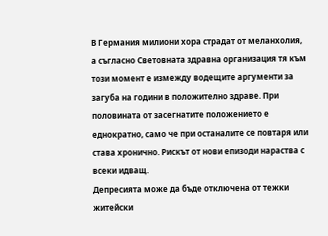В Германия милиони хора страдат от меланхолия, а съгласно Световната здравна организация тя към този момент е измежду водещите аргументи за загуба на години в положително здраве. При половината от засегнатите положението е еднократно, само че при останалите се повтаря или става хронично. Рискът от нови епизоди нараства с всеки идващ.
Депресията може да бъде отключена от тежки житейски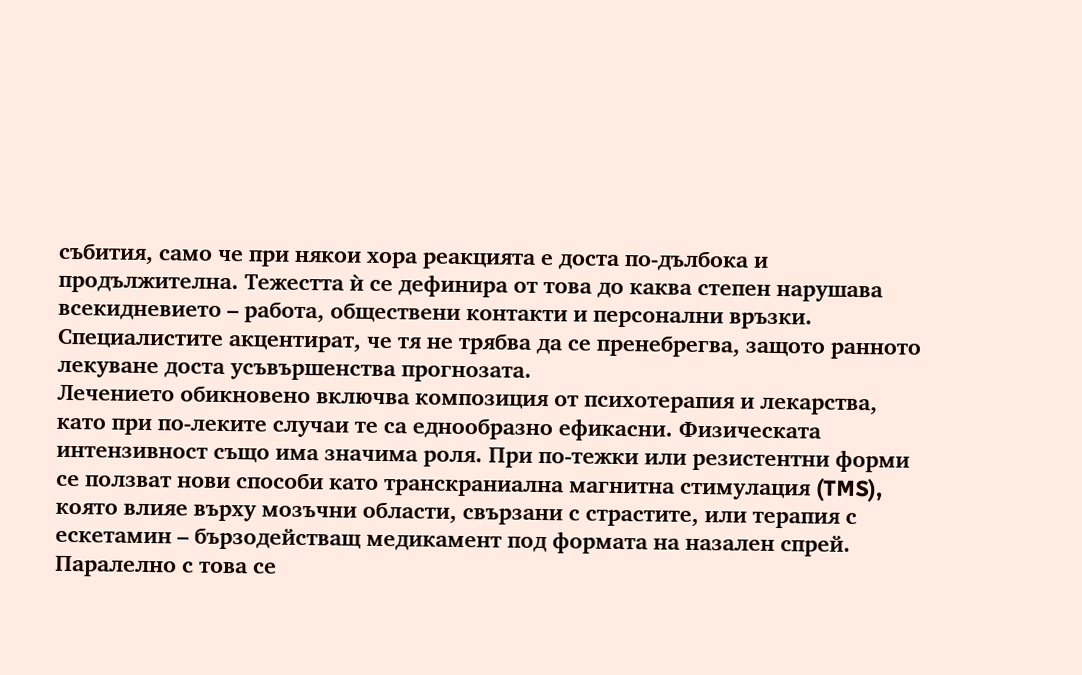събития, само че при някои хора реакцията е доста по-дълбока и продължителна. Тежестта ѝ се дефинира от това до каква степен нарушава всекидневието – работа, обществени контакти и персонални връзки. Специалистите акцентират, че тя не трябва да се пренебрегва, защото ранното лекуване доста усъвършенства прогнозата.
Лечението обикновено включва композиция от психотерапия и лекарства, като при по-леките случаи те са еднообразно ефикасни. Физическата интензивност също има значима роля. При по-тежки или резистентни форми се ползват нови способи като транскраниална магнитна стимулация (TMS), която влияе върху мозъчни области, свързани с страстите, или терапия с ескетамин – бързодействащ медикамент под формата на назален спрей.
Паралелно с това се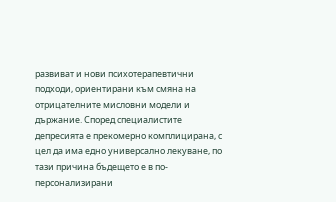развиват и нови психотерапевтични подходи, ориентирани към смяна на отрицателните мисловни модели и държание. Според специалистите депресията е прекомерно комплицирана, с цел да има едно универсално лекуване, по тази причина бъдещето е в по-персонализирани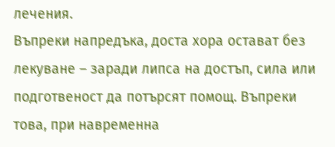лечения.
Въпреки напредъка, доста хора остават без лекуване – заради липса на достъп, сила или подготвеност да потърсят помощ. Въпреки това, при навременна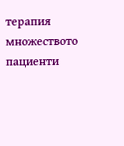терапия множеството пациенти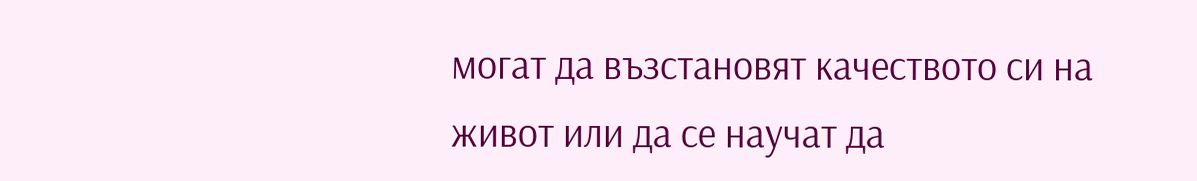могат да възстановят качеството си на живот или да се научат да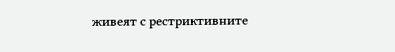живеят с рестриктивните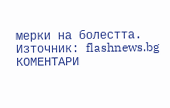мерки на болестта.
Източник: flashnews.bg
КОМЕНТАРИ